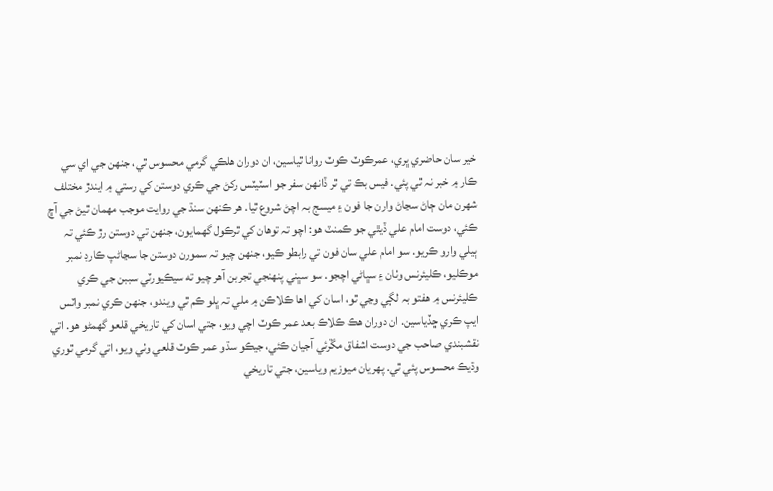خير سان حاضري ڀري، عمرڪوٽ ڪوٽ روانا ٿياسين، ان دوران ھلڪي گرمي محسوس ٿي، جنھن جي اي سي ڪار ۾ خبر نہ ٿي پئي. فيس بڪ تي ٿر ڏانھن سفر جو اسٽيٽس رکڻ جي ڪري دوستن کي رستي ۾ ايندڙ مختلف شھرن مان ڄاڻ سڃاڻ وارن جا فون ۽ ميسج بہ اچڻ شروع ٿيا. ھر ڪنھن سنڌ جي روايت موجب مھمان ٿيڻ جي آڇ ڪئي، دوست امام علي ڏيٿي جو ڪمنٽ ھو: اچو تہ توھان کي ٿرڪول گھمايون، جنھن تي دوستن رڙ ڪئي تہ ٻيلي وارو ڪريو. سو امام علي سان فون تي رابطو ڪيو، جنھن چيو تہ سمورن دوستن جا سڃاڻپ ڪارڊ نمبر موڪليو، ڪليئرنس وٺان ۽ سڀاڻي اچجو. سو سڀني پنھنجي تجربن آھر چيو ته سيڪيورٽي سببن جي ڪري ڪليئرنس ۾ ھفتو بہ لڳي وڃي ٿو، اسان کي اھا ڪلاڪن ۾ ملي تہ ڀلو ڪم ٿي ويندو، جنھن ڪري نمبر واٽس ايپ ڪري ڇڏياسين. ان دوران ھڪ ڪلاڪ بعد عمر ڪوٽ اچي ويو، جتي اسان کي تاريخي قلعو گھمڻو ھو. اتي نقشبندي صاحب جي دوست اشفاق مڱرئي آجيان ڪئي، جيڪو سڌو عمر ڪوٽ قلعي وٺي ويو، اتي گرمي ٿوري وڌيڪ محسوس پئي ٿي. پھريان ميوزيم وياسين، جتي تاريخي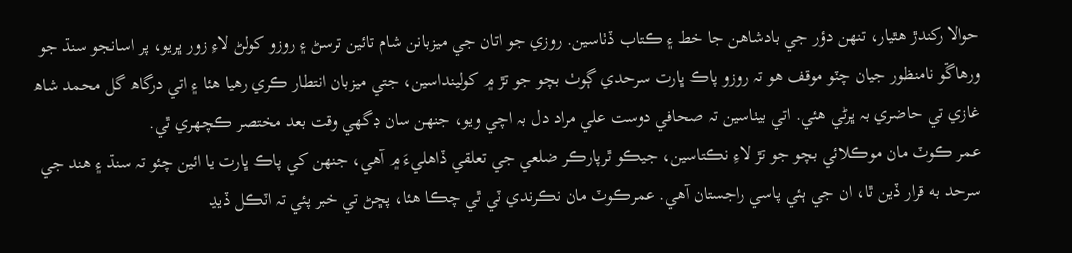حوالا رکندڙ ھٿيار، تنھن دؤر جي بادشاھن جا خط ۽ ڪتاب ڏٺاسين. روزي جو اتان جي ميزبانن شام تائين ترسڻ ۽ روزو کولڻ لاءِ زور ڀريو، پر اسانجو سنڌ جو ورھاڱو نامنظور جيان چٽو موقف ھو تہ روزو پاڪ ڀارت سرحدي ڳوٺ بچو جو تڙ ۾ کولينداسين، جتي ميزبان انتطار ڪري رھيا ھئا ۽ اتي درگاھ گل محمد شاھ غازي تي حاضري بہ ڀرڻي ھئي. اتي بيٺاسين تہ صحافي دوست علي مراد دل بہ اچي ويو، جنھن سان ڊگھي وقت بعد مختصر ڪچھري ٿي.
عمر ڪوٽ مان موڪلائي بچو جو تڙ لاءِ نڪتاسين، جيڪو ٿرپارڪر ضلعي جي تعلقي ڏاھليءَ ۾ آھي، جنھن کي پاڪ ڀارت يا ائين چئو تہ سنڌ ۽ ھند جي سرحد به قرار ڏين ٿا، ان جي ٻئي پاسي راجستان آھي. عمرڪوٽ مان نڪرندي ٽي ٿي چڪا ھئا، پڇڻ تي خبر پئي تہ اٽڪل ڏيڍ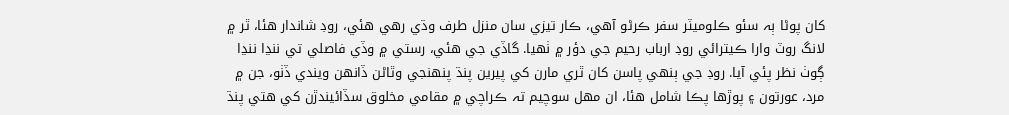کان پوڻا ٻہ سئو ڪلوميٽر سفر ڪرڻو آھي، ڪار تيزي سان منزل طرف وڌي رھي ھئي، روڊ شاندار ھئا، ٿر ۾ لانگ روٽ وارا ڪيترائي روڊ ارباب رحيم جي دؤر ۾ ٺھيا. گاڏي جي ھئي، رستي ۾ وڏي فاصلي تي ننڍا ننڍا ڳوٺ نظر پئي آيا. روڊ جي ٻنھي پاسن کان ٿري مارن کي پيرين پنڌ پنھنجي وٿاڻن ڏانھن ويندي ڏٺو، جن ۾ مرد، عورتون ۽ پوڙھا پڪا شامل ھئا، ان مھل سوچيم تہ ڪراچي ۾ مقامي مخلوق سڏائيندڙن کي ھتي پنڌ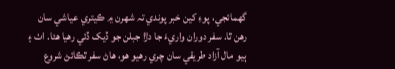گھمائجي، پوءِ کين خبر پوندي تہ شھرن ۾ ڪيتري عياشي سان رھن ٿا. سفر دوران واريءَ جا دڙا جبلن جو ڏيک ڏئي رھيا ھئا. اٺ ۽ ٻيو مال آزاد طريقي سان چري رھيو ھو، ھاڻ سفر ٿڪائڻ شروع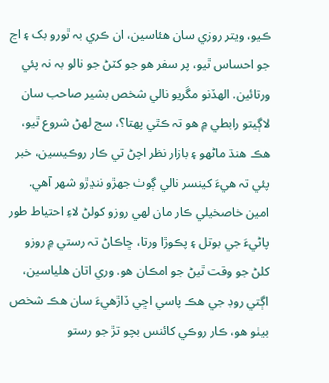ڪيو، ويتر روزي سان ھئاسين، ان ڪري بہ ٿورو بک ۽ اڃ جو احساس ٿيو، پر سفر ھو جو کٽڻ جو نالو بہ نہ پئي ورتائين. الھڏنو مڱريو نالي شخص بشير صاحب سان لاڳيتو رابطي ۾ ھو تہ ڪٿي پھتا؟، سج لھڻ شروع ٿيو، ھڪ ھنڌ ماڻھو ۽ بازار نظر اچڻ تي ڪار روڪيسين، خبر پئي تہ ھيءَ کينسر نالي ڳوٺ جھڙو ننڍڙو شھر آھي. امين خاصخيلي ڪار مان لھي روزو کولڻ لاءِ احتياط طور پاڻيءَ جي بوتل ۽ پڪوڙا ورتا، ڇاڪاڻ تہ رستي ۾ روزو کلڻ جو وقت ٿيڻ جو امڪان ھو. وري اتان ھلياسين، اڳتي روڊ جي ھڪ پاسي اڇي ڏاڙھيءَ سان ھڪ شخص بيٺو ھو، ڪار روڪي کائنس بچو تڙ جو رستو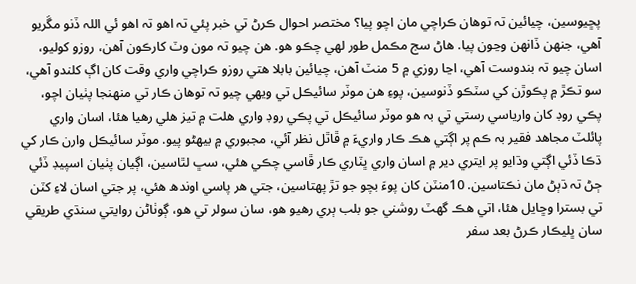پڇيوسين، چيائين تہ توھان ڪراچي مان اچو پيا؟ مختصر احوال ڪرڻ تي خبر پئي تہ اھو تہ اھو ئي اللہ ڏنو مڱريو آھي، جنھن ڏانھن وڃون پيا. ھاڻ سج مڪمل طور لھي چڪو ھو. ھن چيو تہ مون وٽ کارڪون آھن، روزو کوليو، اسان چيو تہ بندوست آھي، اڃا روزي ۾ 5 منٽ آھن، چيائين بابلا ھتي روزو ڪراچي واري وقت کان اڳ کلندو آھي، سو تڪڙ ۾ پڪوڙن کي سٽڪو ڏنوسين، پوءِ ھن موٽر سائيڪل تي ويھي چيو تہ توھان ڪار تي منھنجا پٺيان اچو، پڪي روڊ کان وارياسي رستي تي بہ ھو موٽر سائيڪل تي پڪي روڊ واري ھلت ۾ تيز ھلي رھيا ھئا، اسان واري پائلٽ مجاھد فقير بہ ڪم پر اڳتي ھڪ ڪار واريءَ ۾ ڦاٿل نظر آئي، مجبوري ۾ بيھڻو پيو. موٽر سائيڪل وارن ڪار کي ڌڪا ڏئي اڳتي وڌايو پر ايتري دير ۾ اسان واري ڀٽاري ڪار ڦاسي چڪي ھئي، سڀ لٿاسين، اڳيان پٺيان اسپيڊ ڏئي ڄڻ تہ ڌٻڻ مان نڪتاسين. 10منٽن کان پوءَ بچو جو تڙ پھتاسين، جتي ھر پاسي اوندھ ھئي، پر جتي اسان لاءِ کٽن تي بسترا وڇايل ھئا، اتي ھڪ گھٽ روشني جو بلب ٻري رھيو ھو، سان سولر تي ھو، ڳوٺاڻن روايتي سنڌي طريقي سان ڀليڪار ڪرڻ بعد سفر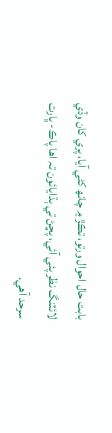بابت حال احوال ورتو، تڪڙ ۾ چانھ کڻي آيا، پري کان وڏي لائٽنگ نظر پئي آئي، پڇڻ تي ٻڌايائون تہ اھا پاڪ- ڀارت سرحد آھي.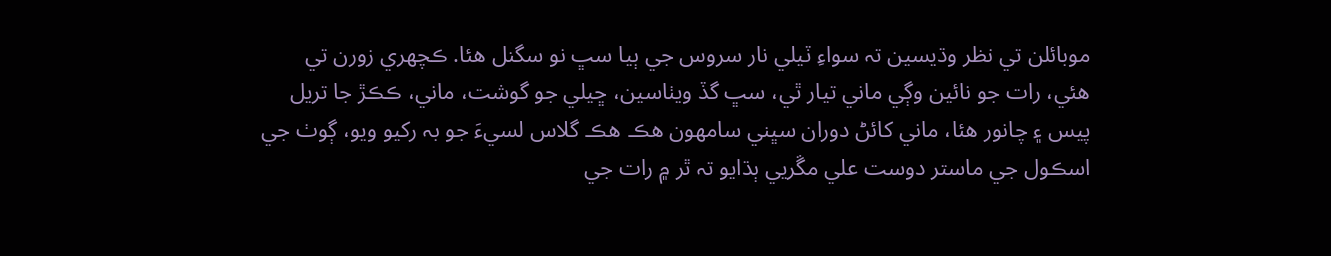موبائلن تي نظر وڌيسين تہ سواءِ ٽيلي نار سروس جي ٻيا سڀ نو سگنل ھئا. ڪچھري زورن تي ھئي، رات جو نائين وڳي ماني تيار ٿي، سڀ گڏ ويٺاسين، ڇيلي جو گوشت، ماني، ڪڪڙ جا تريل پيس ۽ چانور ھئا، ماني کائڻ دوران سڀني سامھون ھڪ ھڪ گلاس لسيءَ جو بہ رکيو ويو، ڳوٺ جي اسڪول جي ماستر دوست علي مڱريي ٻڌايو تہ ٿر ۾ رات جي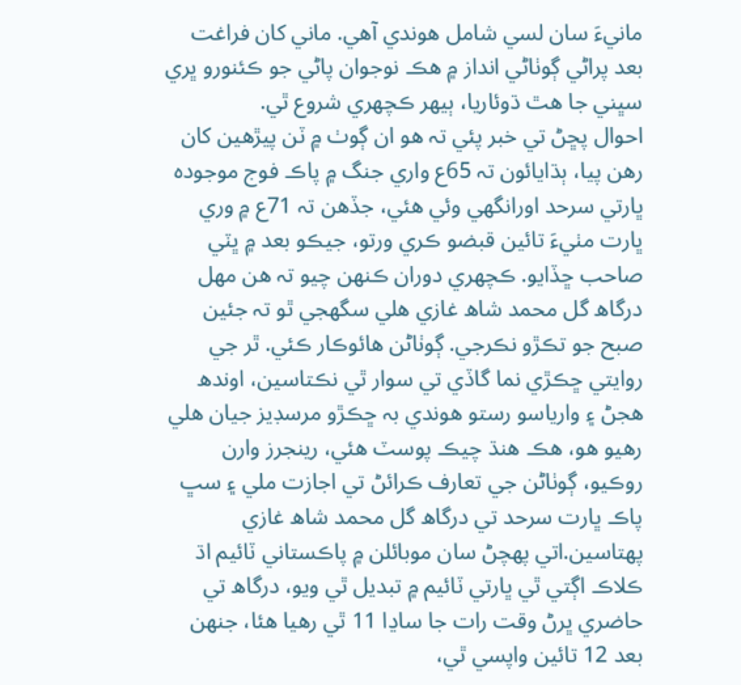مانيءَ سان لسي شامل ھوندي آھي. ماني کان فراغت بعد پراڻي ڳوٺاڻي انداز ۾ ھڪ نوجوان پاڻي جو ڪئنورو ڀري سڀني جا ھٿ ڌوئاريا، ٻيھر ڪچھري شروع ٿي.
احوال پڇڻ تي خبر پئي تہ ھو ان ڳوٺ ۾ ٽن پيڙھين کان رھن پيا، ٻڌايائون تہ 65ع واري جنگ ۾ پاڪ فوج موجودہ ڀارتي سرحد اورانگھي وئي ھئي، جڏھن تہ 71ع ۾ وري ڀارت مٺيءَ تائين قبضو ڪري ورتو، جيڪو بعد ۾ ڀٽي صاحب ڇڏايو. ڪچھري دوران ڪنھن چيو تہ ھن مھل درگاھ گل محمد شاھ غازي ھلي سگھجي ٿو تہ جئين صبح جو تڪڙو نڪرجي. ڳوٺاڻن ھائوڪار ڪئي. ٿر جي روايتي ڇڪڙي نما گاڏي تي سوار ٿي نڪتاسين، اوندھ ھجڻ ۽ وارياسو رستو ھوندي بہ ڇڪڙو مرسڊيز جيان ھلي رھيو ھو، ھڪ ھنڌ چيڪ پوسٽ ھئي، رينجرز وارن روڪيو، ڳوٺاڻن جي تعارف ڪرائڻ تي اجازت ملي ۽ سڀ پاڪ ڀارت سرحد تي درگاھ گل محمد شاھ غازي پھتاسين.اتي پھچڻ سان موبائلن ۾ پاڪستاني ٽائيم اڌ ڪلاڪ اڳتي ٿي ڀارتي ٽائيم ۾ تبديل ٿي ويو، درگاھ تي حاضري ڀرڻ وقت رات جا ساڍا 11 ٿي رھيا ھئا، جنھن بعد 12 تائين واپسي ٿي،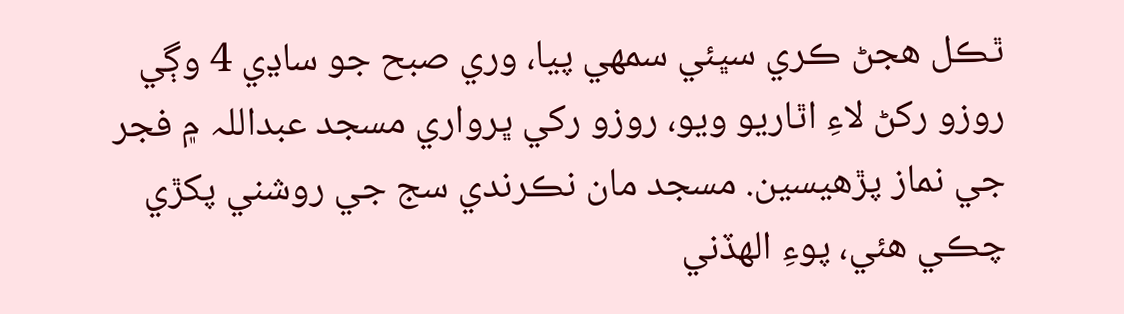ٿڪل ھجڻ ڪري سڀئي سمھي پيا، وري صبح جو ساڍي 4 وڳي روزو رکڻ لاءِ اٿاريو ويو، روزو رکي ڀرواري مسجد عبداللہ ۾ فجر جي نماز پڙھيسين. مسجد مان نڪرندي سج جي روشني پکڙي چڪي ھئي، پوءِ الھڏني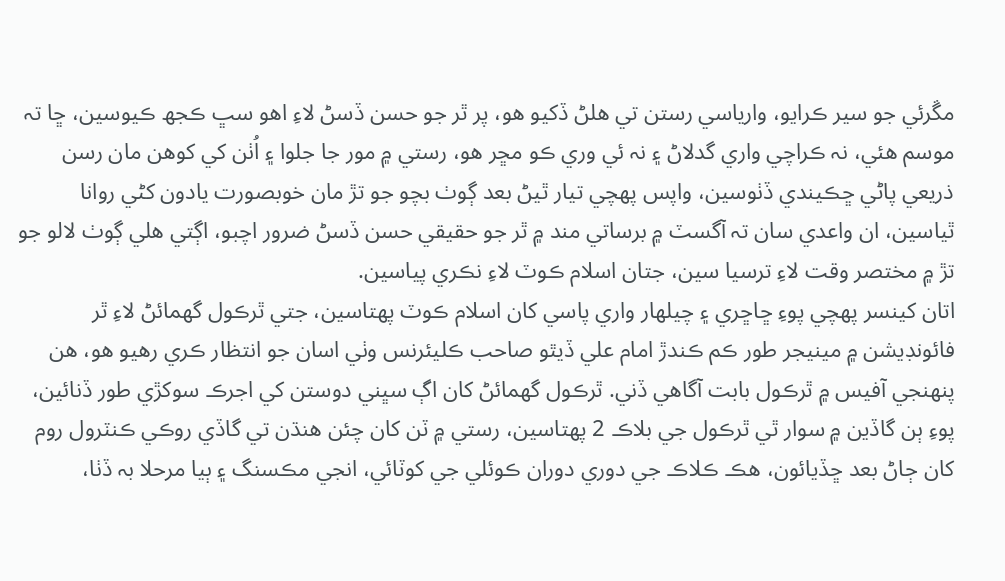مڱرئي جو سير ڪرايو، وارياسي رستن تي ھلڻ ڏکيو ھو، پر ٿر جو حسن ڏسڻ لاءِ اھو سڀ ڪجھ ڪيوسين، ڇا تہ موسم ھئي، نہ ڪراچي واري گدلاڻ ۽ نہ ئي وري ڪو مڇر ھو، رستي ۾ مور جا جلوا ۽ اُٺن کي کوھن مان رسن ذريعي پاڻي ڇڪيندي ڏٺوسين، واپس پھچي تيار ٿيڻ بعد ڳوٺ بچو جو تڙ مان خوبصورت يادون کڻي روانا ٿياسين، ان واعدي سان تہ آگسٽ ۾ برساتي مند ۾ ٿر جو حقيقي حسن ڏسڻ ضرور اچبو، اڳتي ھلي ڳوٺ لالو جو تڙ ۾ مختصر وقت لاءِ ترسيا سين، جتان اسلام ڪوٽ لاءِ نڪري پياسين.
اتان کينسر پھچي پوءِ ڇاڇري ۽ چيلھار واري پاسي کان اسلام ڪوٽ پھتاسين، جتي ٿرڪول گھمائڻ لاءِ ٿر فائونڊيشن ۾ مينيجر طور ڪم ڪندڙ امام علي ڏيٿو صاحب ڪليئرنس وٺي اسان جو انتظار ڪري رھيو ھو، ھن پنھنجي آفيس ۾ ٿرڪول بابت آگاھي ڏني. ٿرڪول گھمائڻ کان اڳ سڀني دوستن کي اجرڪ سوکڙي طور ڏنائين، پوءِ ٻن گاڏين ۾ سوار ٿي ٿرڪول جي بلاڪ 2 پھتاسين، رستي ۾ ٽن کان چئن ھنڌن تي گاڏي روڪي ڪنٽرول روم کان ڄاڻ بعد ڇڏيائون، ھڪ ڪلاڪ جي دوري دوران ڪوئلي جي کوٽائي، انجي مڪسنگ ۽ ٻيا مرحلا بہ ڏٺا،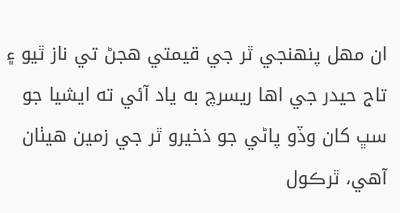ان مھل پنھنجي ٿر جي قيمتي ھجڻ تي ناز ٿيو ۽ تاج حيدر جي اھا ريسرچ به ياد آئي ته ايشيا جو سڀ کان وڏو پاڻي جو ذخيرو ٿر جي زمين ھيٺان آھي، ٿرڪول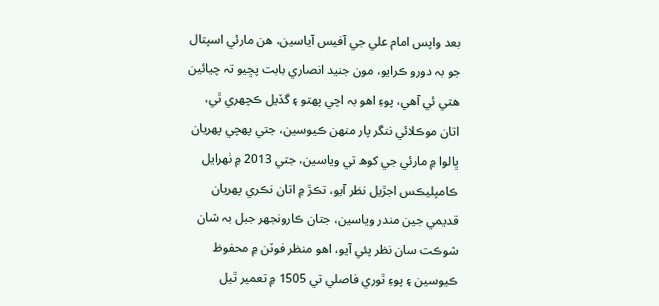بعد واپس امام علي جي آفيس آياسين، ھن مارئي اسپتال جو بہ دورو ڪرايو، مون جنيد انصاري بابت پڇيو تہ چيائين ھتي ئي آھي، پوءِ اھو بہ اچي پھتو ۽ گڏيل ڪچھري ٿي، اتان موڪلائي ننگر پار منھن ڪيوسين، جتي پھچي پھريان ڀالوا ۾ مارئي جي کوھ تي وياسين، جتي 2013 ۾ ٺھرايل ڪامپليڪس اجڙيل نظر آيو، تڪڙ ۾ اتان نڪري پھريان قديمي جين مندر وياسين، جتان ڪارونجھر جبل بہ شان شوڪت سان نظر پئي آيو، اھو منظر فوٽن ۾ محفوظ ڪيوسين ۽ پوءِ ٿوري فاصلي تي 1505 ۾ تعمير ٿيل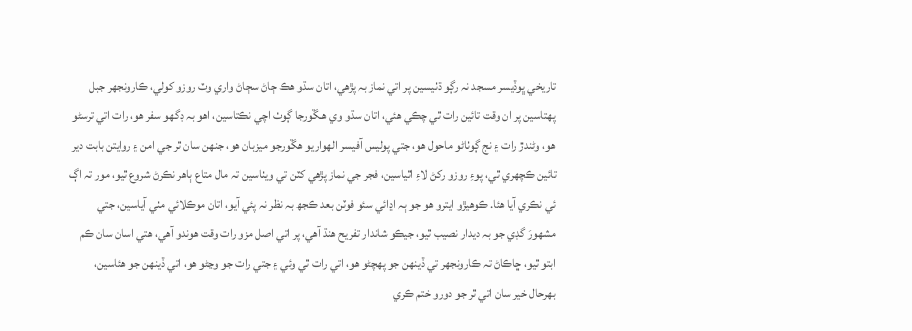تاريخي ڀوڏيسر مسجد نہ رڳو ڌٺيسين پر اتي نماز بہ پڙھي، اتان سڌو ھڪ ڄاڻ سڄاڻ واري وٽ روزو کولي، ڪارونجھر جبل پھتاسين پر ان وقت تائين رات ٿي چڪي ھئي، اتان سڌو وي ھـڱورجا ڳوٺ اچي نڪتاسين، اھو بہ ڊگھو سفر ھو، رات اتي ترسڻو ھو، وڻندڙ رات ۽ نج ڳوٺاڻو ماحول ھو، جتي پوليس آفيسر الھواريو ھڱورجو ميزبان ھو، جنھن سان ٿر جي امن ۽ روايتن بابت دير تائين ڪچھري ٿي، پوءِ روزو رکڻ لاءِ اٿياسين، فجر جي نماز پڙھي کٽن تي ويٺاسين تہ مال متاع ٻاھر نڪرڻ شروع ٿيو، مور تہ اڳ ئي نڪري آيا ھئا. ڪوھيڙو ايترو ھو جو ٻہ اڍائي سئو فوٽن بعد ڪجھ بہ نظر نہ پئي آيو، اتان موڪلائي مٺي آياسين، جتي مشھورَ گڊي جو بہ ديدار نصيب ٿيو، جيڪو شاندار تفريح ھنڌ آھي، پر اتي اصل مزو رات وقت ھوندو آھي، ھتي اسان سان ڪم ابتو ٿيو، ڇاڪاڻ تہ ڪارونجھر تي ڏينھن جو پھچڻو ھو، اتي رات ٿي وئي ۽ جتي رات جو وڃڻو ھو، اتي ڏينھن جو ھئاسين، بھرحال خير سان اتي ٿر جو دورو ختم ڪري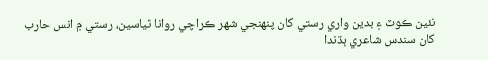نئين ڪوٽ ۽ بدين واري رستي کان پنھنجي شھر ڪراچي روانا ٿياسين، رستي ۾ انس حارب کان سندس شاعري ٻڌندا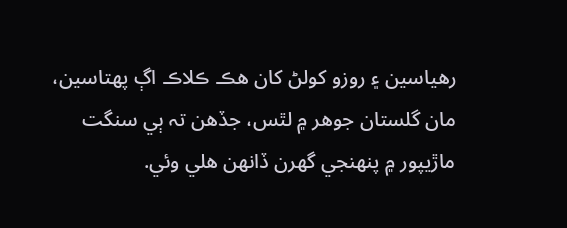رھياسين ۽ روزو کولڻ کان ھڪ ڪلاڪ اڳ پھتاسين، مان گلستان جوھر ۾ لٿس، جڏھن تہ ٻي سنگت ماڙيپور ۾ پنھنجي گھرن ڏانھن ھلي وئي.